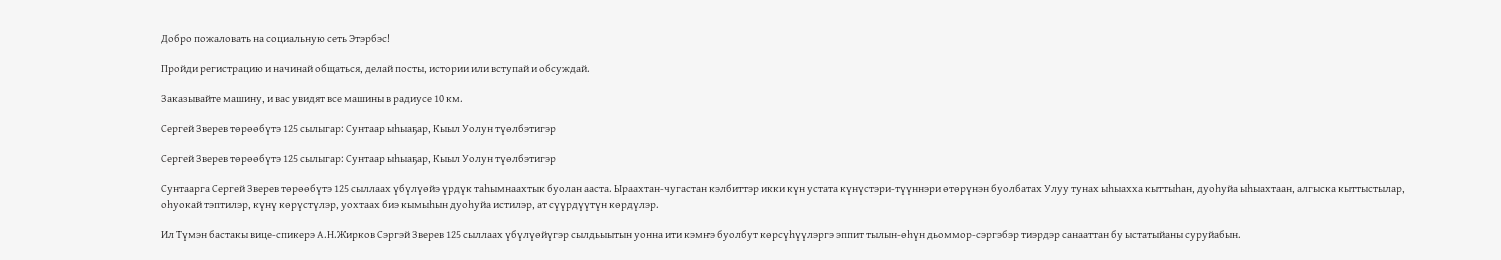Добро пожаловать на социальную сеть Этэрбэс!

Пройди регистрацию и начинай общаться, делай посты, истории или вступай и обсуждай.

Заказывайте машину, и вас увидят все машины в радиусе 10 км.

Сергей Зверев төрөөбүтэ 125 сылыгар: Сунтаар ыһыаҕар, Кыыл Уолун түөлбэтигэр

Сергей Зверев төрөөбүтэ 125 сылыгар: Сунтаар ыһыаҕар, Кыыл Уолун түөлбэтигэр

Сунтаарга Сергей Зверев төрөөбүтэ 125 сыллаах үбүлүөйэ үрдүк таһымнаахтык буолан ааста. Ыраахтан-чугастан кэлбиттэр икки күн устата күнүстэри-түүннэри өтөрүнэн буолбатах Улуу тунах ыһыахха кыттыһан, дуоһуйа ыһыахтаан, алгыска кыттыстылар, оһуокай тэптилэр, күнү көрүстүлэр, уохтаах биэ кымыһын дуоһуйа истилэр, ат сүүрдүүтүн көрдүлэр.

Ил Түмэн бастакы вице-спикерэ А.Н.Жирков Сэргэй Зверев 125 сыллаах үбүлүөйүгэр сылдьыытын уонна ити кэмҥэ буолбут көрсүһүүлэргэ эппит тылын-өһүн дьоммор-сэргэбэр тиэрдэр санааттан бу ыстатыйаны суруйабын.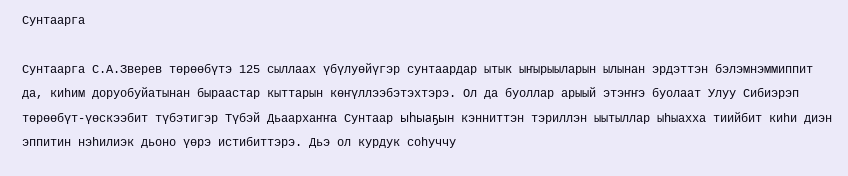Сунтаарга

Сунтаарга С.А.Зверев төрөөбүтэ 125 сыллаах үбүлуөйүгэр сунтаардар ытык ыҥырыыларын ылынан эрдэттэн бэлэмнэммиппит да, киһим доруобуйатынан быраастар кыттарын көҥүллээбэтэхтэрэ. Ол да буоллар арыый этэҥҥэ буолаат Улуу Сибиэрэп төрөөбүт-үөскээбит түбэтигэр Түбэй Дьаархаҥҥа Сунтаар ыһыаҕын кэнниттэн тэриллэн ыытыллар ыһыахха тиийбит киһи диэн эппитин нэһилиэк дьоно үөрэ истибиттэрэ. Дьэ ол курдук соһуччу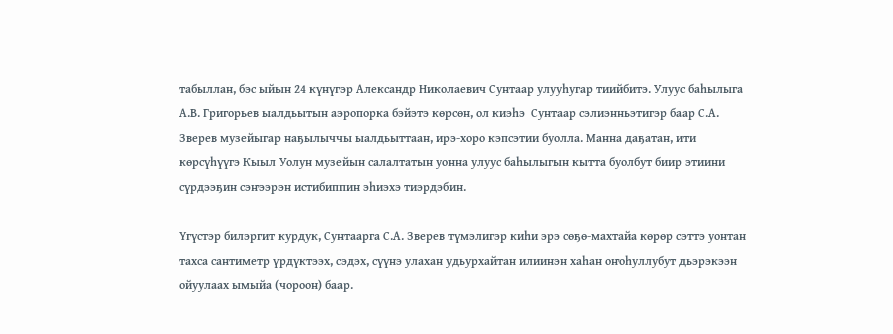табыллан, бэс ыйын 24 күнүгэр Александр Николаевич Сунтаар улууһугар тиийбитэ. Улуус баһылыга А.В. Григорьев ыалдьытын аэропорка бэйэтэ көрсөн, ол киэһэ  Сунтаар сэлиэнньэтигэр баар С.А. Зверев музейыгар наҕылыччы ыалдьыттаан, ирэ-хоро кэпсэтии буолла. Манна даҕатан, ити көрсүһүүгэ Кыыл Уолун музейын салалтатын уонна улуус баһылыгын кытта буолбут биир этиини сүрдээҕин сэҥээрэн истибиппин эһиэхэ тиэрдэбин.

Үгүстэр билэргит курдук, Сунтаарга С.А. Зверев түмэлигэр киһи эрэ сөҕө-махтайа көрөр сэттэ уонтан тахса сантиметр үрдүктээх, сэдэх, сүүнэ улахан удьурхайтан илиинэн хаһан оҥоһуллубут дьэрэкээн ойуулаах ымыйа (чороон) баар.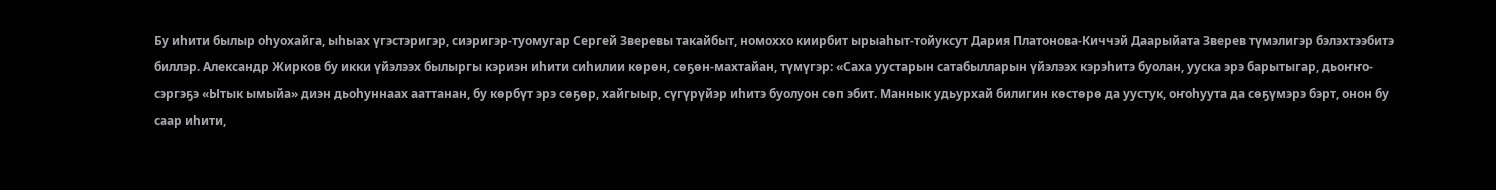Бу иһити былыр оһуохайга, ыһыах үгэстэригэр, сиэригэр-туомугар Сергей Зверевы такайбыт, номоххо киирбит ырыаһыт-тойуксут Дария Платонова-Киччэй Даарыйата Зверев түмэлигэр бэлэхтээбитэ биллэр. Александр Жирков бу икки үйэлээх былыргы кэриэн иһити сиһилии көрөн, сөҕөн-махтайан, түмүгэр: «Саха уустарын сатабылларын үйэлээх кэрэһитэ буолан, ууска эрэ барытыгар, дьоҥҥо-сэргэҕэ «Ытык ымыйа» диэн дьоһуннаах ааттанан, бу көрбүт эрэ сөҕөр, хайгыыр, сүгүрүйэр иһитэ буолуон сөп эбит. Маннык удьурхай билигин көстөрө да уустук, оҥоһуута да сөҕүмэрэ бэрт, онон бу саар иһити,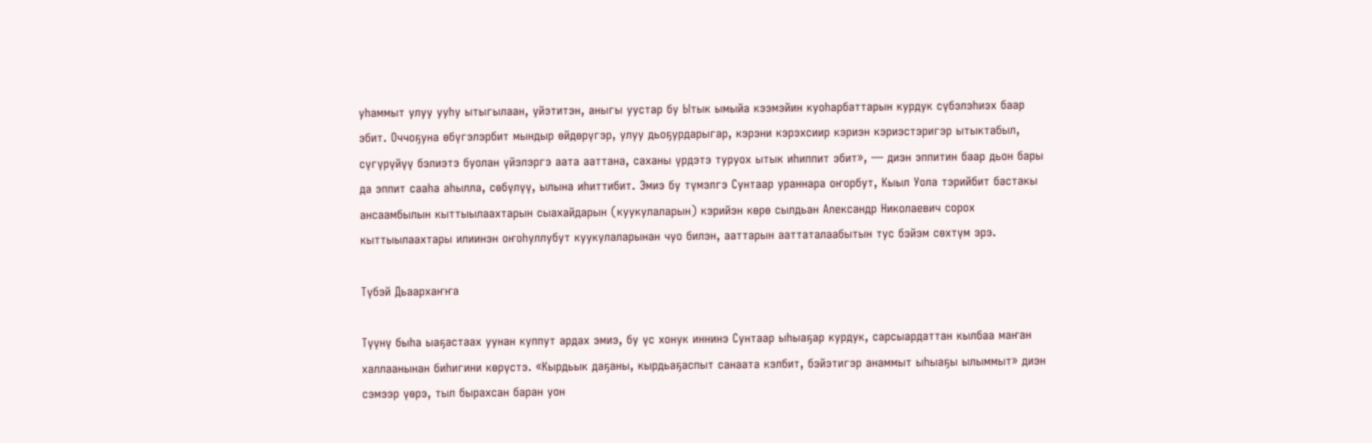уһаммыт улуу ууһу ытыгылаан, үйэтитэн, аныгы уустар бу Ытык ымыйа кээмэйин куоһарбаттарын курдук сүбэлэһиэх баар эбит. Оччоҕуна өбүгэлэрбит мындыр өйдөрүгэр, улуу дьоҕурдарыгар, кэрэни кэрэхсиир кэриэн кэриэстэригэр ытыктабыл, сүгүрүйүү бэлиэтэ буолан үйэлэргэ аата ааттана, саханы үрдэтэ туруох ытык иһиппит эбит», — диэн эппитин баар дьон бары да эппит сааһа аһылла, сөбүлүү, ылына иһиттибит. Эмиэ бу түмэлгэ Сунтаар ураннара оҥорбут, Кыыл Уола тэрийбит бастакы ансаамбылын кыттыылаахтарын сыахайдарын (куукулаларын) кэрийэн көрө сылдьан Александр Николаевич сорох кыттыылаахтары илиинэн оҥоһуллубут куукулаларынан чуо билэн, ааттарын ааттаталаабытын тус бэйэм сөхтүм эрэ.

Түбэй Дьаархаҥҥа

Түүнү быһа ыаҕастаах уунан куппут ардах эмиэ, бу үс хонук иннинэ Сунтаар ыһыаҕар курдук, сарсыардаттан кылбаа маҥан халлаанынан биһигини көрүстэ. «Кырдьык даҕаны, кырдьаҕаспыт санаата кэлбит, бэйэтигэр анаммыт ыһыаҕы ылыммыт» диэн сэмээр үөрэ, тыл бырахсан баран уон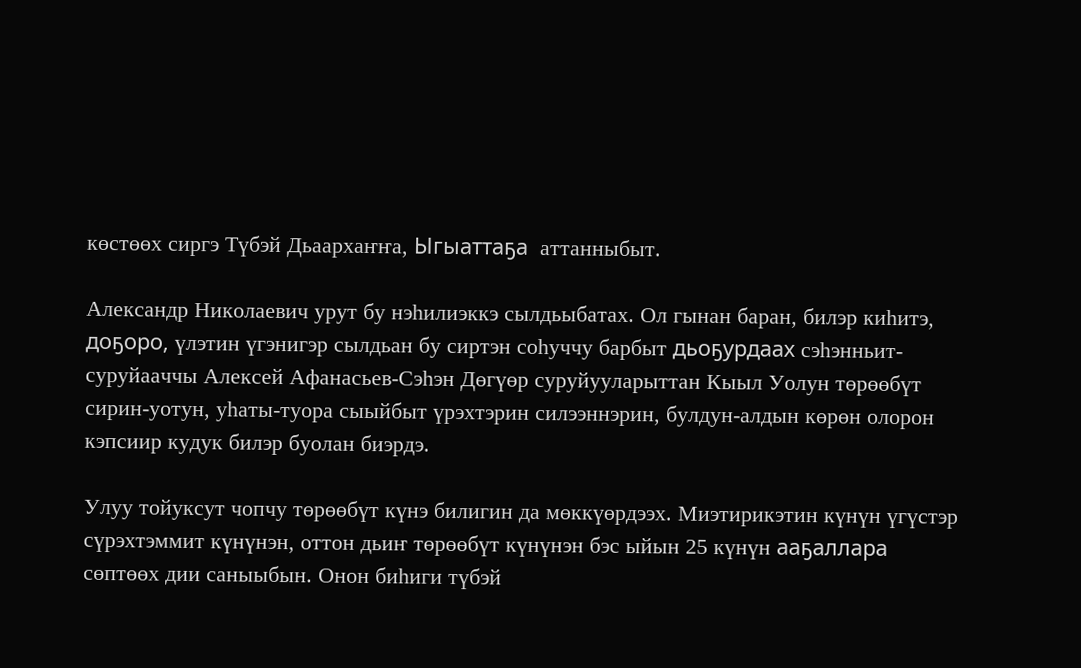көстөөх сиргэ Түбэй Дьаархаҥҥа, Ыгыаттаҕа  аттанныбыт.

Александр Николаевич урут бу нэһилиэккэ сылдьыбатах. Ол гынан баран, билэр киһитэ, доҕоро, үлэтин үгэнигэр сылдьан бу сиртэн соһуччу барбыт дьоҕурдаах сэһэнньит-суруйааччы Алексей Афанасьев-Сэһэн Дөгүөр суруйууларыттан Кыыл Уолун төрөөбүт сирин-уотун, уһаты-туора сыыйбыт үрэхтэрин силээннэрин, булдун-алдын көрөн олорон кэпсиир кудук билэр буолан биэрдэ.

Улуу тойуксут чопчу төрөөбүт күнэ билигин да мөккүөрдээх. Миэтирикэтин күнүн үгүстэр сүрэхтэммит күнүнэн, оттон дьиҥ төрөөбүт күнүнэн бэс ыйын 25 күнүн ааҕаллара сөптөөх дии саныыбын. Онон биһиги түбэй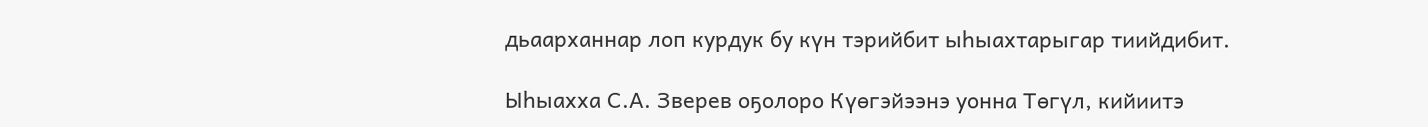дьаарханнар лоп курдук бу күн тэрийбит ыһыахтарыгар тиийдибит.

Ыһыахха С.А. Зверев оҕолоро Күөгэйээнэ уонна Төгүл, кийиитэ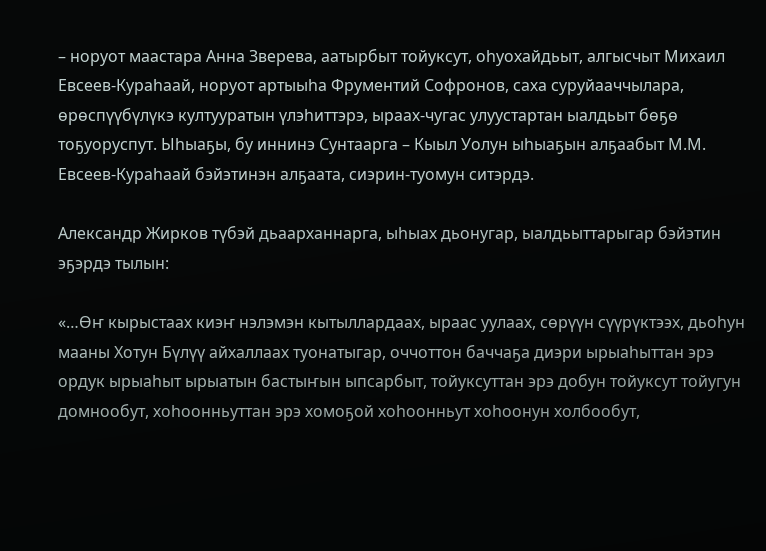– норуот маастара Анна Зверева, аатырбыт тойуксут, оһуохайдьыт, алгысчыт Михаил Евсеев-Кураһаай, норуот артыыһа Фрументий Софронов, саха суруйааччылара, өрөспүүбүлүкэ култууратын үлэһиттэрэ, ыраах-чугас улуустартан ыалдьыт бөҕө тоҕуоруспут. Ыһыаҕы, бу иннинэ Сунтаарга – Кыыл Уолун ыһыаҕын алҕаабыт М.М. Евсеев-Кураһаай бэйэтинэн алҕаата, сиэрин-туомун ситэрдэ.

Александр Жирков түбэй дьаарханнарга, ыһыах дьонугар, ыалдьыттарыгар бэйэтин эҕэрдэ тылын:

«…Өҥ кырыстаах киэҥ нэлэмэн кытыллардаах, ыраас уулаах, сөрүүн сүүрүктээх, дьоһун мааны Хотун Бүлүү айхаллаах туонатыгар, оччоттон баччаҕа диэри ырыаһыттан эрэ ордук ырыаһыт ырыатын бастыҥын ыпсарбыт, тойуксуттан эрэ добун тойуксут тойугун домнообут, хоһоонньуттан эрэ хомоҕой хоһоонньут хоһоонун холбообут,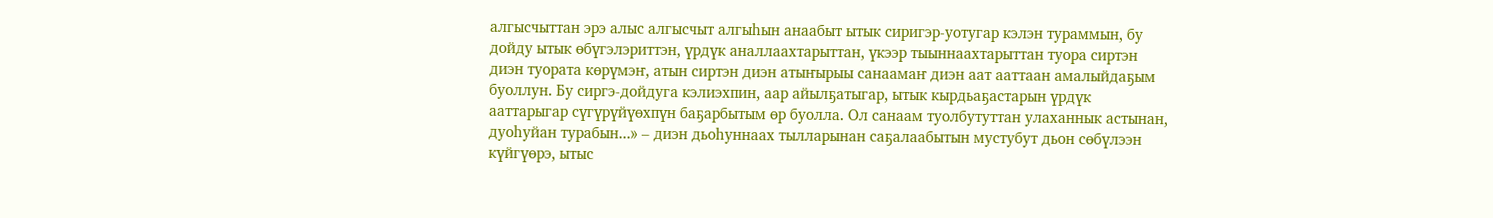алгысчыттан эрэ алыс алгысчыт алгыһын анаабыт ытык сиригэр-уотугар кэлэн тураммын, бу дойду ытык өбүгэлэриттэн, үрдүк аналлаахтарыттан, үкээр тыыннаахтарыттан туора сиртэн диэн туората көрүмэҥ, атын сиртэн диэн атыҥырыы санаамаҥ диэн аат ааттаан амалыйдаҕым буоллун. Бу сиргэ-дойдуга кэлиэхпин, аар айылҕатыгар, ытык кырдьаҕастарын үрдүк ааттарыгар сүгүрүйүөхпүн баҕарбытым өр буолла. Ол санаам туолбутуттан улаханнык астынан, дуоһуйан турабын...» – диэн дьоһуннаах тылларынан саҕалаабытын мустубут дьон сөбүлээн күйгүөрэ, ытыс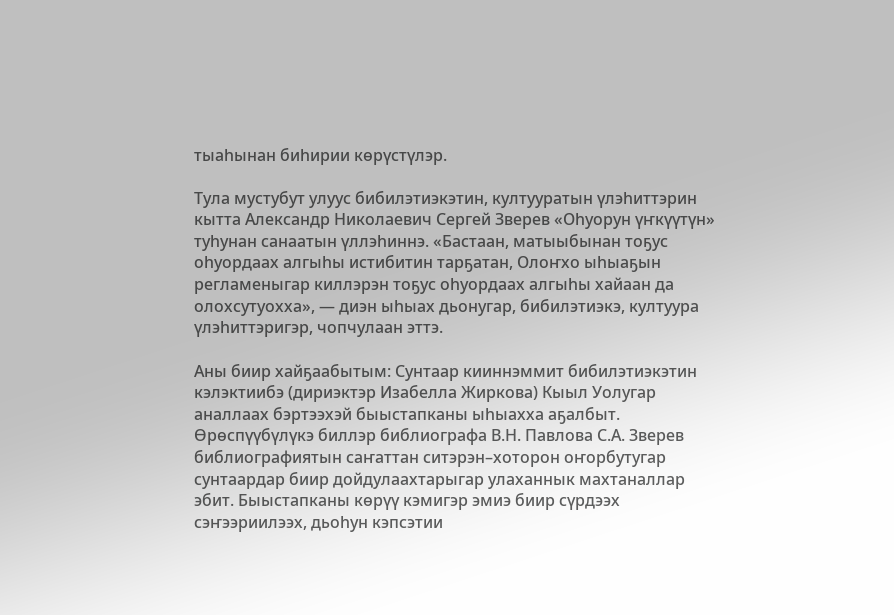тыаһынан биһирии көрүстүлэр.

Тула мустубут улуус бибилэтиэкэтин, култууратын үлэһиттэрин кытта Александр Николаевич Сергей Зверев «Оһуорун үҥкүүтүн» туһунан санаатын үллэһиннэ. «Бастаан, матыыбынан тоҕус оһуордаах алгыһы истибитин тарҕатан, Олоҥхо ыһыаҕын регламеныгар киллэрэн тоҕус оһуордаах алгыһы хайаан да олохсутуохха», — диэн ыһыах дьонугар, бибилэтиэкэ, култуура үлэһиттэригэр, чопчулаан эттэ.

Аны биир хайҕаабытым: Сунтаар кииннэммит бибилэтиэкэтин кэлэктиибэ (дириэктэр Изабелла Жиркова) Кыыл Уолугар аналлаах бэртээхэй быыстапканы ыһыахха аҕалбыт. Өрөспүүбүлүкэ биллэр библиографа В.Н. Павлова С.А. Зверев библиографиятын саҥаттан ситэрэн–хоторон оҥорбутугар сунтаардар биир дойдулаахтарыгар улаханнык махтаналлар эбит. Быыстапканы көрүү кэмигэр эмиэ биир сүрдээх сэҥээриилээх, дьоһун кэпсэтии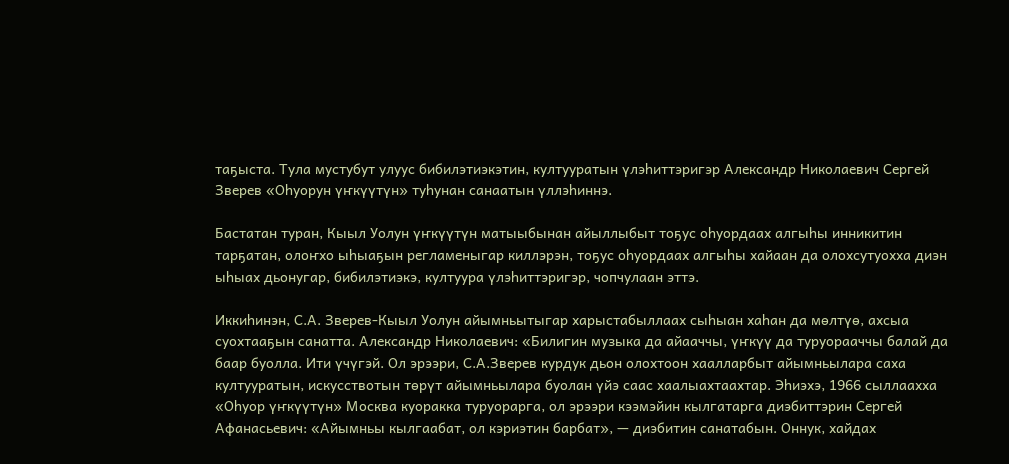таҕыста. Тула мустубут улуус бибилэтиэкэтин, култууратын үлэһиттэригэр Александр Николаевич Сергей Зверев «Оһуорун үҥкүүтүн» туһунан санаатын үллэһиннэ.

Бастатан туран, Кыыл Уолун үҥкүүтүн матыыбынан айыллыбыт тоҕус оһуордаах алгыһы инникитин тарҕатан, олоҥхо ыһыаҕын регламеныгар киллэрэн, тоҕус оһуордаах алгыһы хайаан да олохсутуохха диэн ыһыах дьонугар, бибилэтиэкэ, култуура үлэһиттэригэр, чопчулаан эттэ.

Иккиһинэн, С.А. Зверев-Кыыл Уолун айымньытыгар харыстабыллаах сыһыан хаһан да мөлтүө, ахсыа суохтааҕын санатта. Александр Николаевич: «Билигин музыка да айааччы, үҥкүү да туруорааччы балай да баар буолла. Ити үчүгэй. Ол эрээри, С.А.Зверев курдук дьон олохтоон хаалларбыт айымньылара саха култууратын, искусствотын төрүт айымньылара буолан үйэ саас хаалыахтаахтар. Эһиэхэ, 1966 сыллаахха «Оһуор үҥкүүтүн» Москва куоракка туруорарга, ол эрээри кээмэйин кылгатарга диэбиттэрин Сергей Афанасьевич: «Айымньы кылгаабат, ол кэриэтин барбат», — диэбитин санатабын. Оннук, хайдах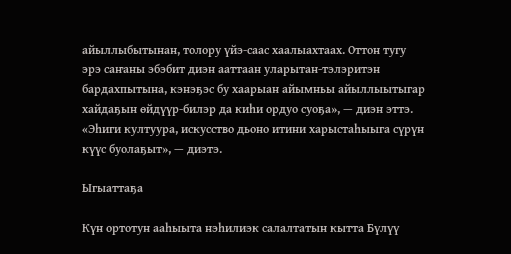айыллыбытынан, толору үйэ-саас хаалыахтаах. Оттон тугу эрэ саҥаны эбэбит диэн ааттаан уларытан-тэлэритэн бардахпытына, кэнэҕэс бу хаарыан айымньы айыллыытыгар хайдаҕын өйдүүр-билэр да киһи ордуо суоҕа», — диэн эттэ. «Эһиги култуура, искусство дьоно итини харыстаһыыга сүрүн күүс буолаҕыт», — диэтэ.

Ыгыаттаҕа

Күн ортотун ааһыыта нэһилиэк салалтатын кытта Бүлүү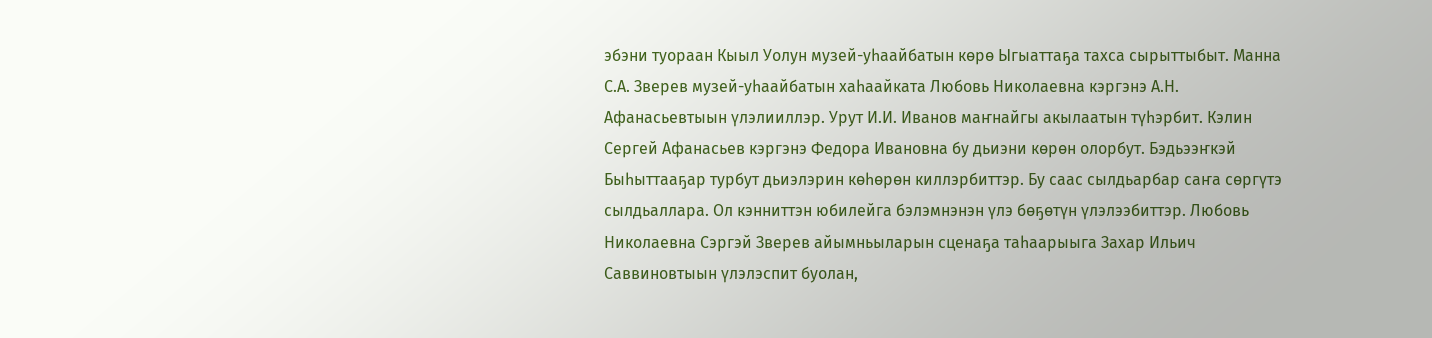эбэни туораан Кыыл Уолун музей-уһаайбатын көрө Ыгыаттаҕа тахса сырыттыбыт. Манна С.А. Зверев музей-уһаайбатын хаһаайката Любовь Николаевна кэргэнэ А.Н. Афанасьевтыын үлэлииллэр. Урут И.И. Иванов маҥнайгы акылаатын түһэрбит. Кэлин Сергей Афанасьев кэргэнэ Федора Ивановна бу дьиэни көрөн олорбут. Бэдьээҥкэй Быһыттааҕар турбут дьиэлэрин көһөрөн киллэрбиттэр. Бу саас сылдьарбар саҥа сөргүтэ сылдьаллара. Ол кэнниттэн юбилейга бэлэмнэнэн үлэ бөҕөтүн үлэлээбиттэр. Любовь Николаевна Сэргэй Зверев айымньыларын сценаҕа таһаарыыга Захар Ильич Саввиновтыын үлэлэспит буолан,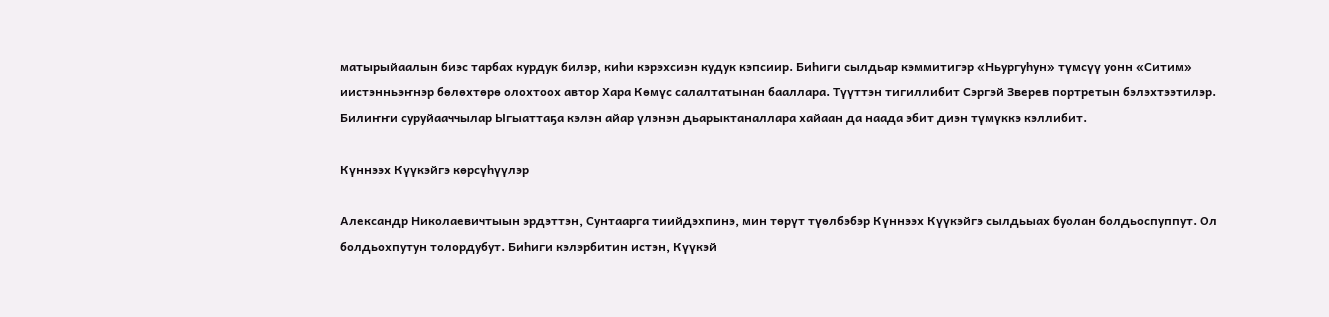матырыйаалын биэс тарбах курдук билэр, киһи кэрэхсиэн кудук кэпсиир. Биһиги сылдьар кэммитигэр «Ньургуһун» түмсүү уонн «Ситим» иистэнньэҥнэр бөлөхтөрө олохтоох автор Хара Көмүс салалтатынан бааллара. Түүттэн тигиллибит Сэргэй Зверев портретын бэлэхтээтилэр. Билиҥҥи суруйааччылар Ыгыаттаҕа кэлэн айар үлэнэн дьарыктаналлара хайаан да наада эбит диэн түмүккэ кэллибит.

Күннээх Күүкэйгэ көрсүһүүлэр

Александр Николаевичтыын эрдэттэн, Сунтаарга тиийдэхпинэ, мин төрүт түөлбэбэр Күннээх Күүкэйгэ сылдьыах буолан болдьоспуппут. Ол болдьохпутун толордубут. Биһиги кэлэрбитин истэн, Күүкэй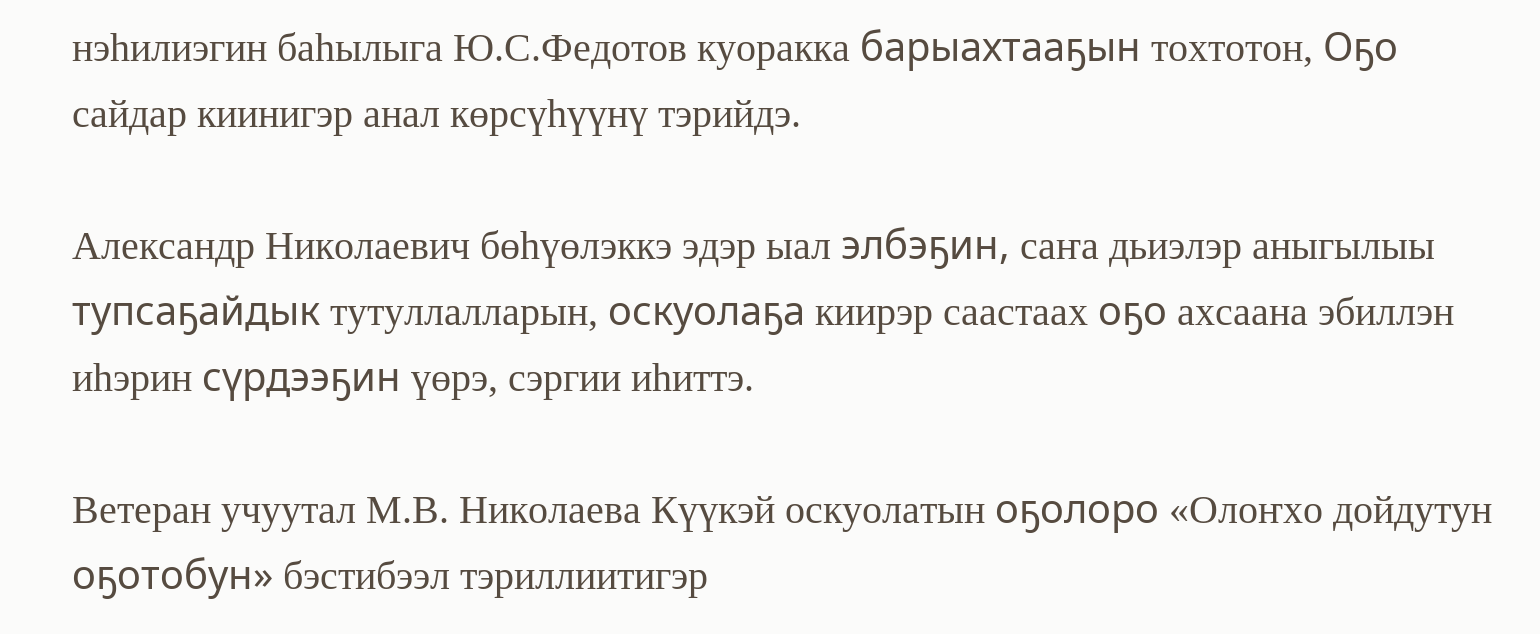нэһилиэгин баһылыга Ю.С.Федотов куоракка барыахтааҕын тохтотон, Оҕо сайдар киинигэр анал көрсүһүүнү тэрийдэ.

Александр Николаевич бөһүөлэккэ эдэр ыал элбэҕин, саҥа дьиэлэр аныгылыы тупсаҕайдык тутуллалларын, оскуолаҕа киирэр саастаах оҕо ахсаана эбиллэн иһэрин сүрдээҕин үөрэ, сэргии иһиттэ.

Ветеран учуутал М.В. Николаева Күүкэй оскуолатын оҕолоро «Олоҥхо дойдутун оҕотобун» бэстибээл тэриллиитигэр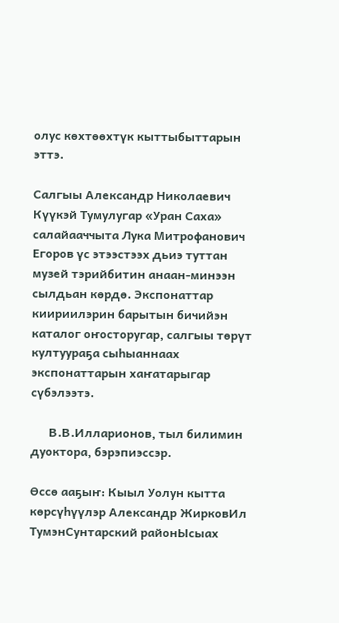олус көхтөөхтүк кыттыбыттарын эттэ.

Салгыы Александр Николаевич Күүкэй Тумулугар «Уран Саха» салайааччыта Лука Митрофанович Егоров үс этээстээх дьиэ туттан музей тэрийбитин анаан-минээн сылдьан көрдө. Экспонаттар киириилэрин барытын бичийэн каталог оҥосторугар, салгыы төрүт култуураҕа сыһыаннаах экспонаттарын хаҥатарыгар сүбэлээтэ.

      В.В.Илларионов, тыл билимин дуоктора, бэрэпиэссэр.

Өссө ааҕыҥ: Кыыл Уолун кытта көрсүһүүлэр Александр ЖирковИл ТумэнСунтарский районЫсыах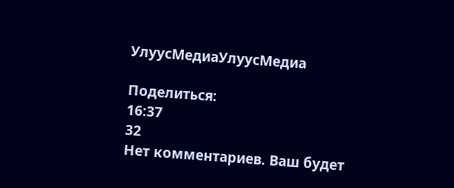УлуусМедиаУлуусМедиа

Поделиться:
16:37
32
Нет комментариев. Ваш будет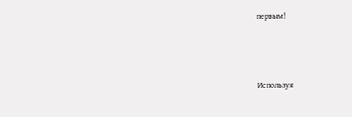первым!



Используя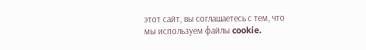этот сайт, вы соглашаетесь с тем, что мы используем файлы cookie.